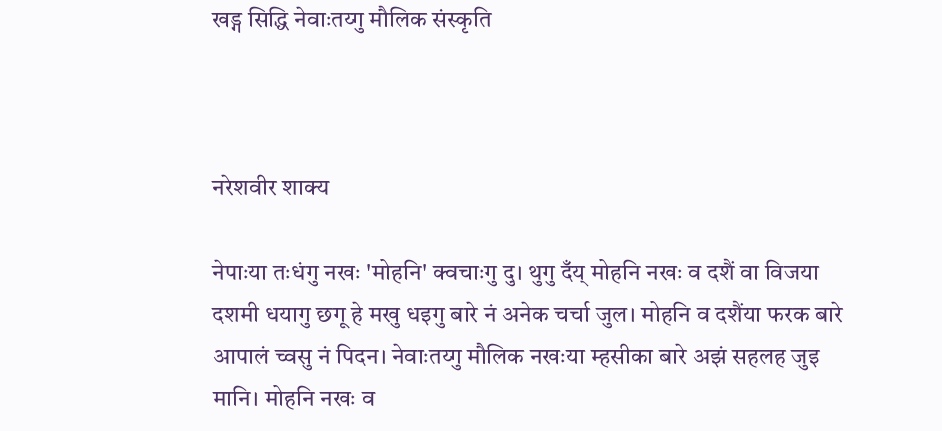खड्ग सिद्धि नेवाःतय्गु मौलिक संस्कृति



नरेशवीर शाक्य

नेपाःया तःधंगु नखः 'मोहनि' क्वचाःगु दु। थुगु दँय् मोहनि नखः व दशैं वा विजया दशमी धयागु छगू हे मखु धइगु बारे नं अनेक चर्चा जुल। मोहनि व दशैंया फरक बारे आपालं च्वसु नं पिदन। नेवाःतय्गु मौलिक नखःया म्हसीका बारे अझं सहलह जुइ मानि। मोहनि नखः व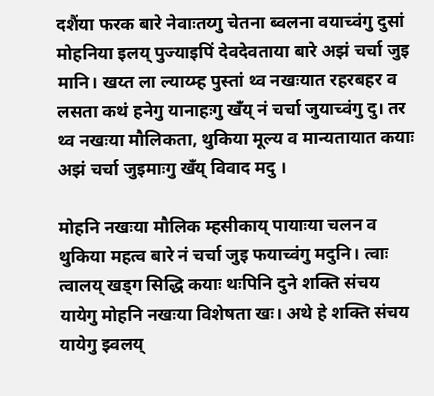दशैंया फरक बारे नेवाःतय्गु चेतना ब्वलना वयाच्वंगु दुसां मोहनिया इलय् पुज्याइपिं देवदेवताया बारे अझं चर्चा जुइ मानि। खय्त ला ल्याय्म्ह पुस्तां थ्व नखःयात रहरबहर व लसता कथं हनेगु यानाहःगु खँय् नं चर्चा जुयाच्वंगु दु। तर थ्व नखःया मौलिकता, थुकिया मूल्य व मान्यतायात कयाः अझं चर्चा जुइमाःगु खँय् विवाद मदु ।

मोहनि नखःया मौलिक म्हसीकाय् पायाःया चलन व थुकिया महत्व बारे नं चर्चा जुइ फयाच्वंगु मदुनि। त्वाः त्वालय् खड्ग सिद्धि कयाः थःपिनि दुने शक्ति संचय यायेगु मोहनि नखःया विशेषता खः। अथे हे शक्ति संचय यायेगु झ्वलय्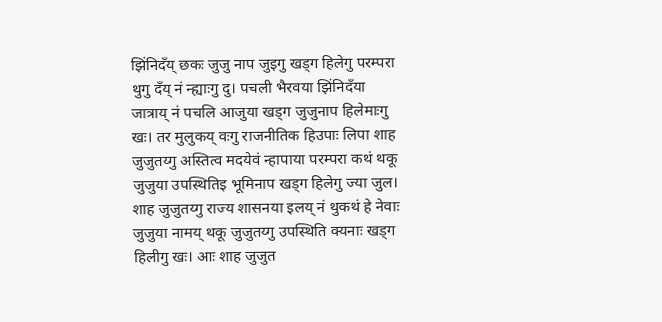झिंनिदँय् छकः जुजु नाप जुइगु खड्ग हिलेगु परम्परा थुगु दँय् नं न्ह्याःगु दु। पचली भैरवया झिंनिदँया जात्राय् नं पचलि आजुया खड्ग जुजुनाप हिलेमाःगु खः। तर मुलुकय् वःगु राजनीतिक हिउपाः लिपा शाह जुजुतय्गु अस्तित्व मदयेवं न्हापाया परम्परा कथं थकू जुजुया उपस्थितिइ भूमिनाप खड्ग हिलेगु ज्या जुल। शाह जुजुतय्गु राज्य शासनया इलय् नं थुकथं हे नेवाः जुजुया नामय् थकू जुजुतय्गु उपस्थिति क्यनाः खड्ग हिलीगु खः। आः शाह जुजुत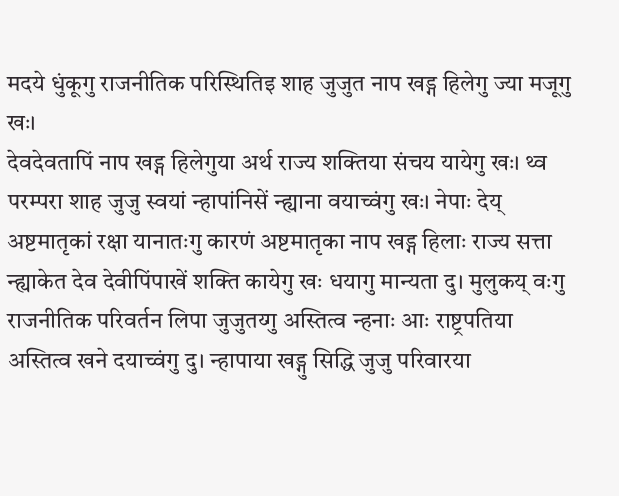मदये धुंकूगु राजनीतिक परिस्थितिइ शाह जुजुत नाप खड्ग हिलेगु ज्या मजूगु खः।
देवदेवतापिं नाप खड्ग हिलेगुया अर्थ राज्य शक्तिया संचय यायेगु खः। थ्व परम्परा शाह जुजु स्वयां न्हापांनिसें न्ह्याना वयाच्वंगु खः। नेपाः देय् अष्टमातृकां रक्षा यानातःगु कारणं अष्टमातृका नाप खड्ग हिलाः राज्य सत्ता न्ह्याकेत देव देवीपिंपाखें शक्ति कायेगु खः धयागु मान्यता दु। मुलुकय् वःगु राजनीतिक परिवर्तन लिपा जुजुतय्गु अस्तित्व न्हनाः आः राष्ट्रपतिया अस्तित्व खने दयाच्वंगु दु। न्हापाया खड्गु सिद्धि जुजु परिवारया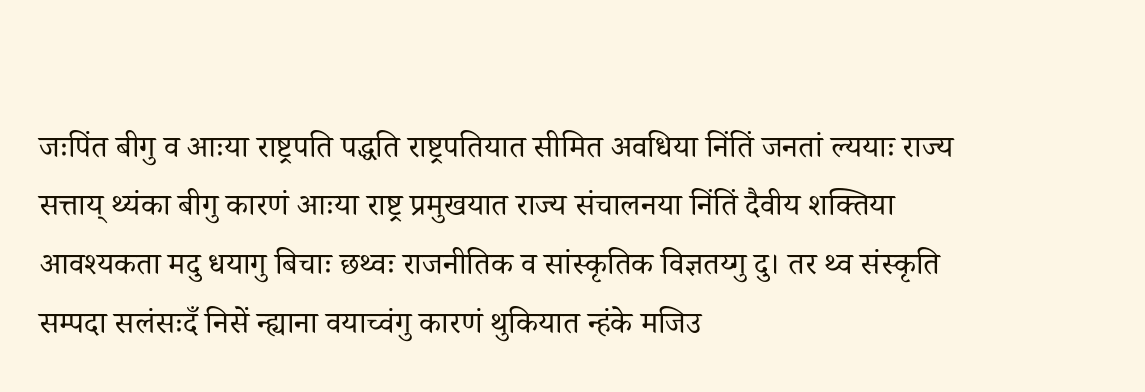जःपिंत बीगु व आःया राष्ट्रपति पद्धति राष्ट्रपतियात सीमित अवधिया निंतिं जनतां ल्ययाः राज्य सत्ताय् थ्यंका बीगु कारणं आःया राष्ट्र प्रमुखयात राज्य संचालनया निंतिं दैवीय शक्तिया आवश्यकता मदु धयागु बिचाः छथ्वः राजनीतिक व सांस्कृतिक विज्ञतय्गु दु। तर थ्व संस्कृति सम्पदा सलंसःदँ निसें न्ह्याना वयाच्वंगु कारणं थुकियात न्हंके मजिउ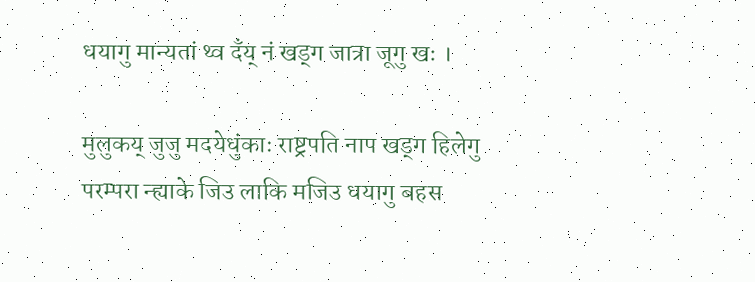धयागु मान्यतां थ्व दँय् नं खड्ग जात्रा जूगु खः ।

मुलुकय् जुजु मदयेधुंकाः राष्ट्रपति नाप खड्ग हिलेगु परम्परा न्ह्याके जिउ लाकि मजिउ धयागु बहस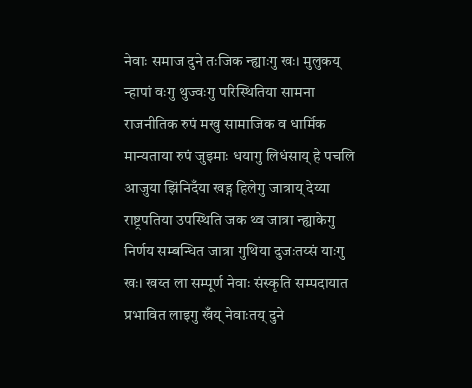नेवाः समाज दुने तःजिक न्ह्याःगु खः। मुलुकय् न्हापां वःगु थुज्वःगु परिस्थितिया सामना राजनीतिक रुपं मखु सामाजिक व धार्मिक मान्यताया रुपं जुइमाः धयागु लिधंसाय् हे पचलि आजुया झिंनिदँया खड्ग हिलेगु जात्राय् देय्या राष्ट्रपतिया उपस्थिति जक थ्व जात्रा न्ह्याकेगु निर्णय सम्बन्धित जात्रा गुथिया दुजःतय्सं याःगु खः। खय्त ला सम्पूर्ण नेवाः संस्कृति सम्पदायात प्रभावित लाइगु खँय् नेवाःतय् दुने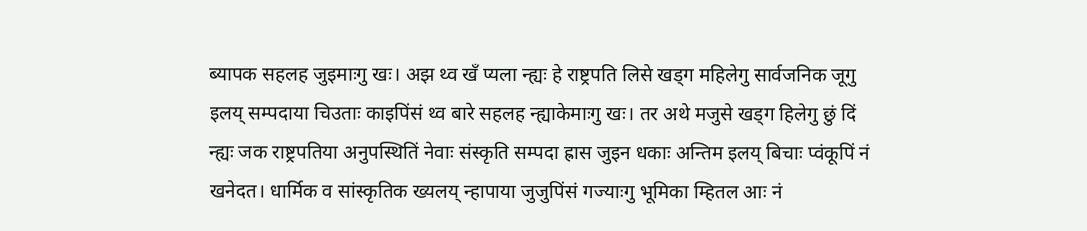ब्यापक सहलह जुइमाःगु खः। अझ थ्व खँ प्यला न्ह्यः हे राष्ट्रपति लिसे खड्ग महिलेगु सार्वजनिक जूगु इलय् सम्पदाया चिउताः काइपिंसं थ्व बारे सहलह न्ह्याकेमाःगु खः। तर अथे मजुसे खड्ग हिलेगु छुं दिं न्ह्यः जक राष्ट्रपतिया अनुपस्थितिं नेवाः संस्कृति सम्पदा ह्रास जुइन धकाः अन्तिम इलय् बिचाः प्वंकूपिं नं खनेदत। धार्मिक व सांस्कृतिक ख्यलय् न्हापाया जुजुपिंसं गज्याःगु भूमिका म्हितल आः नं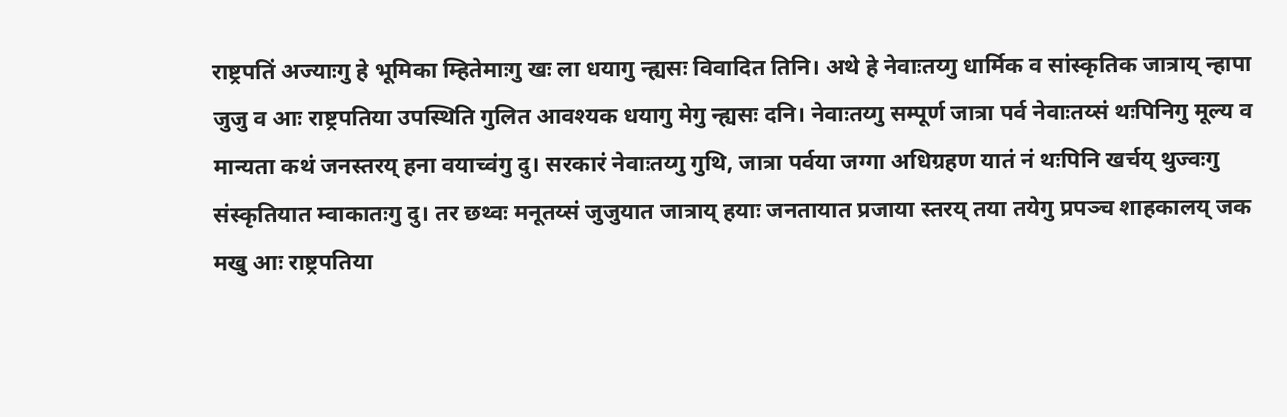राष्ट्रपतिं अज्याःगु हे भूमिका म्हितेमाःगु खः ला धयागु न्ह्यसः विवादित तिनि। अथे हे नेवाःतय्गु धार्मिक व सांस्कृतिक जात्राय् न्हापा जुजु व आः राष्ट्रपतिया उपस्थिति गुलित आवश्यक धयागु मेगु न्ह्यसः दनि। नेवाःतय्गु सम्पूर्ण जात्रा पर्व नेवाःतय्सं थःपिनिगु मूल्य व मान्यता कथं जनस्तरय् हना वयाच्वंगु दु। सरकारं नेवाःतय्गु गुथि, जात्रा पर्वया जग्गा अधिग्रहण यातं नं थःपिनि खर्चय् थुज्वःगु संस्कृतियात म्वाकातःगु दु। तर छथ्वः मनूतय्सं जुजुयात जात्राय् हयाः जनतायात प्रजाया स्तरय् तया तयेगु प्रपञ्च शाहकालय् जक मखु आः राष्ट्रपतिया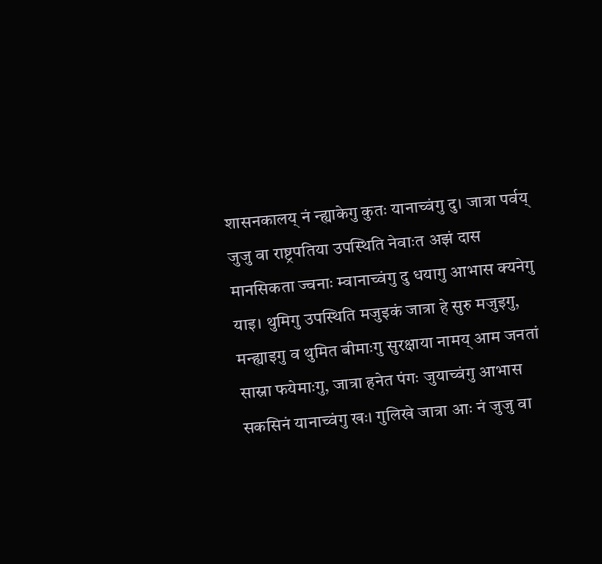शासनकालय् नं न्ह्याकेगु कुतः यानाच्वंगु दु। जात्रा पर्वय् जुजु वा राष्ट्रपतिया उपस्थिति नेवाःत अझं दास मानसिकता ज्वनाः म्वानाच्वंगु दु धयागु आभास क्यनेगु याइ। थुमिगु उपस्थिति मजुइकं जात्रा हे सुरु मजुइगु, मन्ह्याइगु व थुमित बीमाःगु सुरक्षाया नामय् आम जनतां सास्ना फयेमाःगु, जात्रा हनेत पंगः जुयाच्वंगु आभास सकसिनं यानाच्वंगु खः। गुलिखे जात्रा आः नं जुजु वा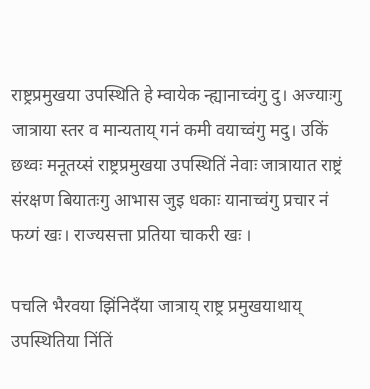राष्ट्रप्रमुखया उपस्थिति हे म्वायेक न्ह्यानाच्वंगु दु। अज्याःगु जात्राया स्तर व मान्यताय् गनं कमी वयाच्वंगु मदु। उकिं छथ्वः मनूतय्सं राष्ट्रप्रमुखया उपस्थितिं नेवाः जात्रायात राष्ट्रं संरक्षण बियातःगु आभास जुइ धकाः यानाच्वंगु प्रचार नं फय्गं खः। राज्यसत्ता प्रतिया चाकरी खः ।

पचलि भैरवया झिंनिदँया जात्राय् राष्ट्र प्रमुखयाथाय् उपस्थितिया निंतिं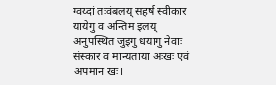ग्वय्दां तःवंबलय् सहर्ष स्वीकार यायेगु व अन्तिम इलय् अनुपस्थित जुइगु धयागु नेवाः संस्कार व मान्यताया अःखः एवं अपमान खः।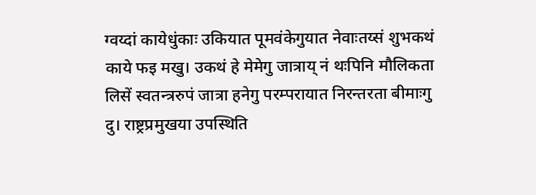ग्वय्दां कायेधुंकाः उकियात पूमवंकेगुयात नेवाःतय्सं शुभकथं काये फइ मखु। उकथं हे मेमेगु जात्राय् नं थःपिनि मौलिकता लिसें स्वतन्त्ररुपं जात्रा हनेगु परम्परायात निरन्तरता बीमाःगु दु। राष्ट्रप्रमुखया उपस्थिति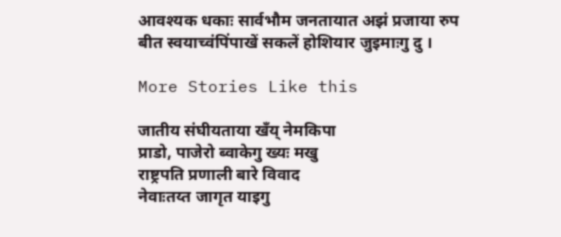आवश्यक धकाः सार्वभौम जनतायात अझं प्रजाया रुप बीत स्वयाच्वंपिंपाखें सकलें होशियार जुइमाःगु दु ।

More Stories Like this

जातीय संघीयताया खँय् नेमकिपा
प्राडो, पाजेरो ब्वाकेगु ख्यः मखु
राष्ट्रपति प्रणाली बारे विवाद
नेवाःतय्त जागृत याइगु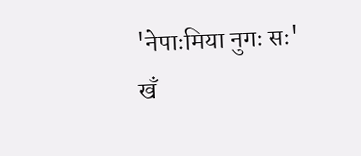'नेपाःमिया नुगः सः'
खँ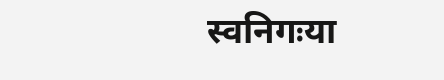स्वनिगःया